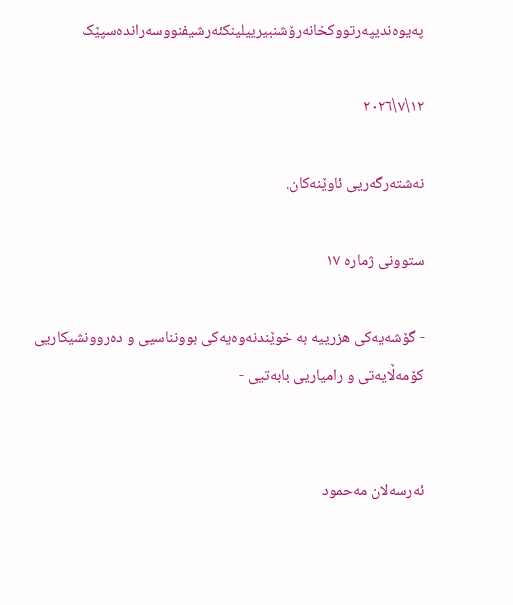په‌یوه‌ندیپه‌رتووکخانه‌رۆشنبیرییلینکئه‌رشیفنووسه‌رانده‌سپێک

١٢\٧\٢٠٢٦

نەشتەرگەریی ئاوێنەکان.

ستوونی ژمارە ١٧

- گۆشەیەکی هزرییە بە خوێندنەوەیەکی بوونناسیی و دەروونشیکاریی کۆمەڵایەتی و رامیاریی بابەتیی -


ئەرسەلان مەحمود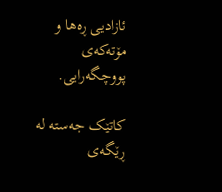ئازادیی ڕەها و مۆتەکەی پووچگەرایی.

کاتێک جەستە لە ڕێگەی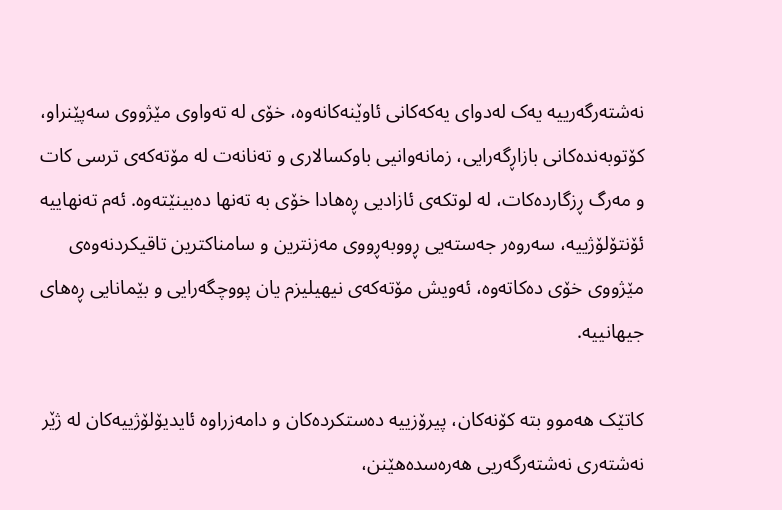نەشتەرگەرییە یەک لەدوای یەکەکانی ئاوێنەکانەوە، خۆی لە تەواوی مێژووی سەپێنراو، کۆتوبەندەکانی بازاڕگەرایی، زمانەوانیی باوکسالاری و تەنانەت لە مۆتەکەی ترسی کات و مەرگ ڕزگاردەکات، لە لوتکەی ئازادیی ڕەهادا خۆی بە تەنها دەبینێتەوە. ئەم تەنهاییە ئۆنتۆلۆژییە، سەروەر جەستەیی ڕووبەڕووی مەزنترین و سامناکترین تاقیکردنەوەی مێژووی خۆی دەکاتەوە، ئەویش مۆتەکەی نیهیلیزم یان پووچگەرایی و بێمانایی ڕەهای جیهانییە.

کاتێک هەموو بتە کۆنەکان، پیرۆزییە دەستکردەکان و دامەزراوە ئایدیۆلۆژییەکان لە ژێر نەشتەری نەشتەرگەریی هەرەسدەهێنن،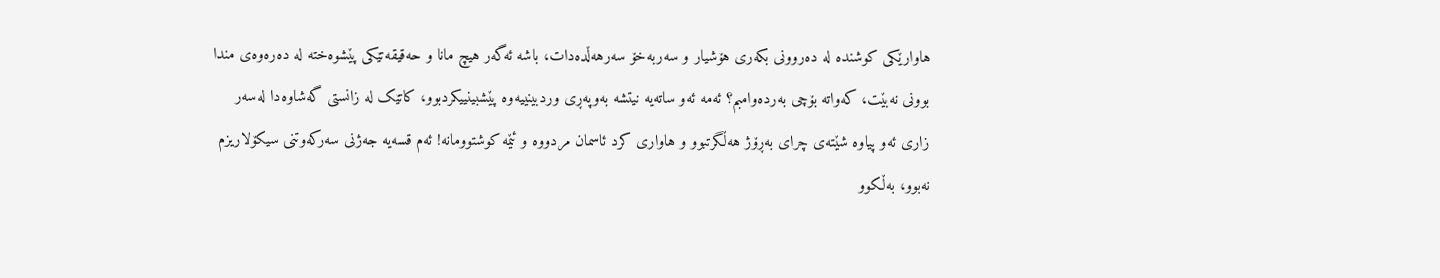هاوارێکی کوشندە لە دەروونی بکەری هۆشیار و سەربەخۆ سەرهەڵدەدات، باشە ئەگەر هیچ مانا و حەقیقەتێکی پێشوەختە لە دەرەوەی مندا بوونی نەبێت، کەواتە بۆچی بەردەوامبم؟ ئەمە ئەو ساتەیە نیتشە بەوپەڕی وردبینییەوە پێشبینییکردبوو، کاتێک لە زانستی گەشاوەدا لەسەر زاری ئەو پیاوە شێتەی چرای بەڕۆژ هەڵگرتبوو و هاواری کرد ئاسمان مردووە و ئێمە کوشتوومانە! ئەم قسەیە جەژنی سەرکەوتنی سیکۆلاریزم نەبوو، بەڵکوو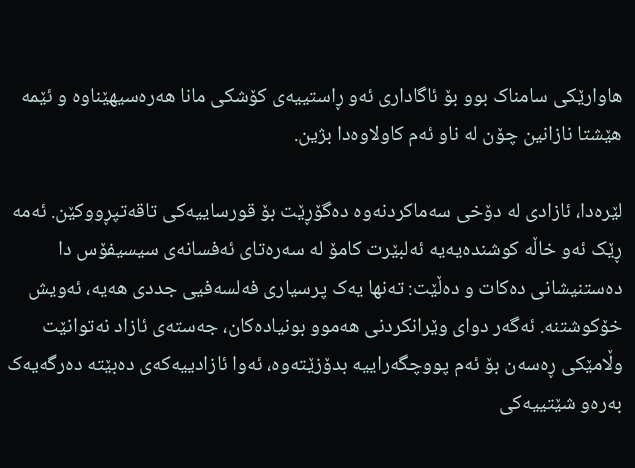هاوارێکی سامناک بوو بۆ ئاگاداری ئەو ڕاستییەی کۆشکی مانا هەرەسیهێناوە و ئێمە هێشتا نازانین چۆن لە ناو ئەم کاولاوەدا بژین.

لێرەدا، ئازادی لە دۆخی سەماکردنەوە دەگۆڕێت بۆ قورساییەکی تاقەتپڕووکێن. ئەمە ڕێک ئەو خاڵە کوشندەیەیە ئەلبێرت کامۆ لە سەرەتای ئەفسانەی سیسیفۆس دا دەستنیشانی دەکات و دەڵێت: تەنها یەک پرسیاری فەلسەفیی جددی هەیە، ئەویش خۆکوشتنە. ئەگەر دوای وێرانکردنی هەموو بونیادەکان، جەستەی ئازاد نەتوانێت وڵامێکی ڕەسەن بۆ ئەم پووچگەراییە بدۆزێتەوە، ئەوا ئازادییەکەی دەبێتە دەرگەیەک بەرەو شێتییەکی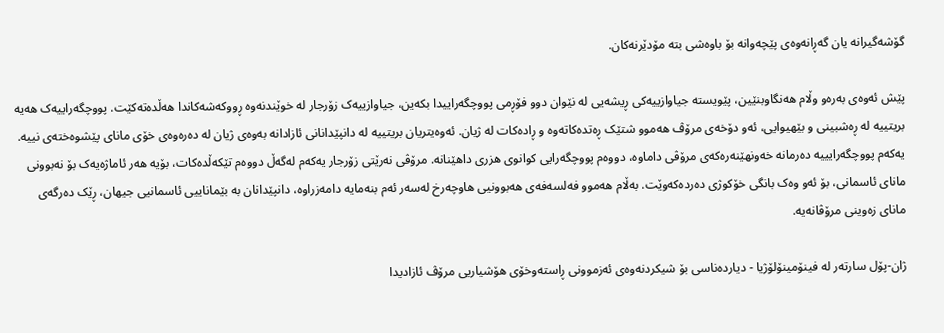گۆشەگیرانە یان گەڕانەوەی پێچەوانە بۆ باوەشی بتە مۆدێرنەکان.

پێش ئەوەی بەرەو وڵام هەنگاوبنێین، پێویستە جیاوازییەکی ڕیشەیی لە نێوان دوو فۆڕمی پووچگەراییدا بکەین، جیاوازییەک زۆرجار لە خوێندنەوە ڕووکەشەکاندا هەڵدەتەکێت. پووچگەراییەک هەیە بریتییە لە ڕەشبینی و بێهیوایی، ئەو دۆخەی مرۆڤ هەموو شتێک ڕەتدەکاتەوە و ڕادەکات لە ژیان. ئەوەیتریان بریتییە لە دانپێدانانی ئازادانە بەوەی ژیان لە دەرەوەی خۆی مانای پێشوەختەی نییە. یەکەم پووچگەرایییە دەرمانە خەونهێنەرەکەی مرۆڤی داماوە، دووەم پووچگەرایی کوانوی هزری داهێنانە. مرۆڤی نەرێتی زۆرجار یەکەم لەگەڵ دووەم تێکەڵدەکات، بۆیە هەر ئاماژەیەک بۆ نەبوونی مانای ئاسمانی، بۆ ئەو وەک بانگی خۆکوژی دەردەکەوێت. بەڵام هەموو فەلسەفەی هەبوونیی هاوچەرخ لەسەر ئەم بنەمایە دامەزراوە، دانپێدانان بە بێماناییی ئاسمانیی جیهان، ڕێک دەرگەی مانای زەوینی مرۆڤانەیە.

ژان-پۆل سارتەر لە فینۆمینۆلۆژیا - دیاردەناسی بۆ شیکردنەوەی ئەزموونی ڕاستەوخۆی هۆشیاریی مرۆڤ ئازادیدا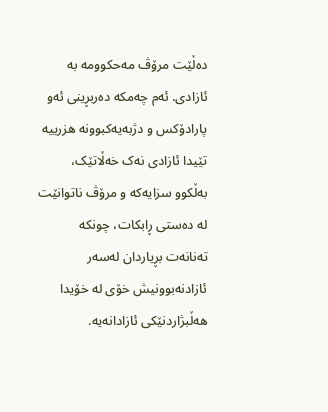دەڵێت مرۆڤ مەحکوومە بە ئازادی. ئەم چەمکە دەربڕینی ئەو پارادۆکس و دژبەیەکبوونە هزرییە تێیدا ئازادی نەک خەڵاتێک، بەڵکوو سزایەکە و مرۆڤ ناتوانێت لە دەستی ڕابکات، چونکە تەنانەت بڕیاردان لەسەر ئازادنەبوونیش خۆی لە خۆیدا هەڵبژاردنێکی ئازادانەیە.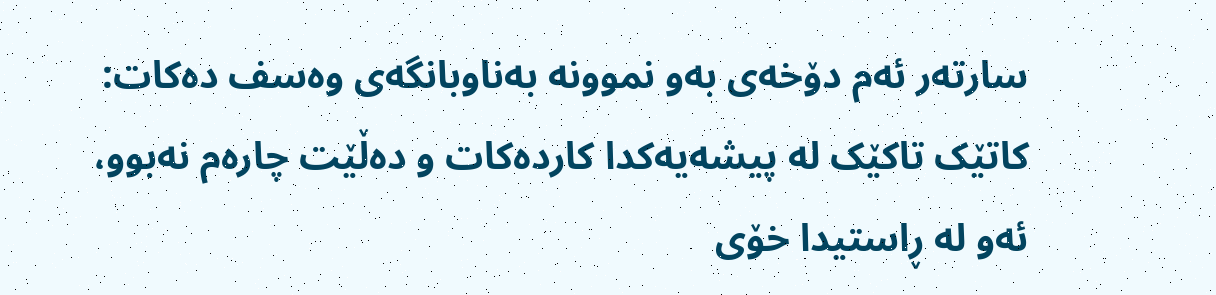سارتەر ئەم دۆخەی بەو نموونە بەناوبانگەی وەسف دەکات: کاتێک تاکێک لە پیشەیەکدا کاردەکات و دەڵێت چارەم نەبوو، ئەو لە ڕاستیدا خۆی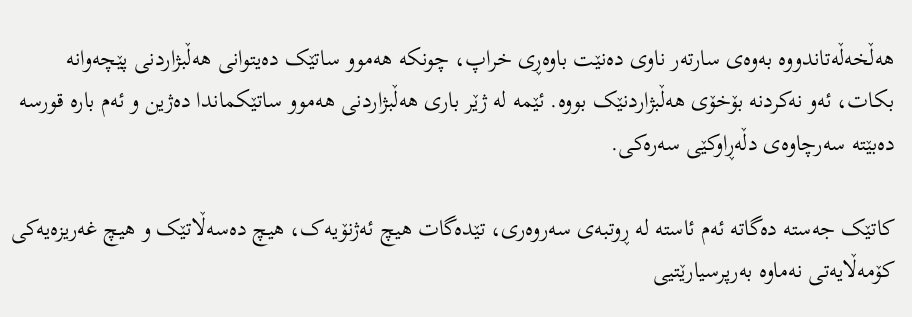هەڵخەڵەتاندووە بەوەی سارتەر ناوی دەنێت باوەڕی خراپ، چونکە هەموو ساتێک دەیتوانی هەڵبژاردنی پێچەوانە بکات، ئەو نەکردنە بۆخۆی هەڵبژاردنێک بووە. ئێمە لە ژێر باری هەڵبژاردنی هەموو ساتێکماندا دەژین و ئەم بارە قورسە دەبێتە سەرچاوەی دڵەڕاوکێی سەرەکی.

کاتێک جەستە دەگاتە ئەم ئاستە لە ڕوتبەی سەروەری، تێدەگات هیچ ئەژنۆیەک، هیچ دەسەڵاتێک و هیچ غەریزەیەکی کۆمەڵایەتی نەماوە بەرپرسیارێتیی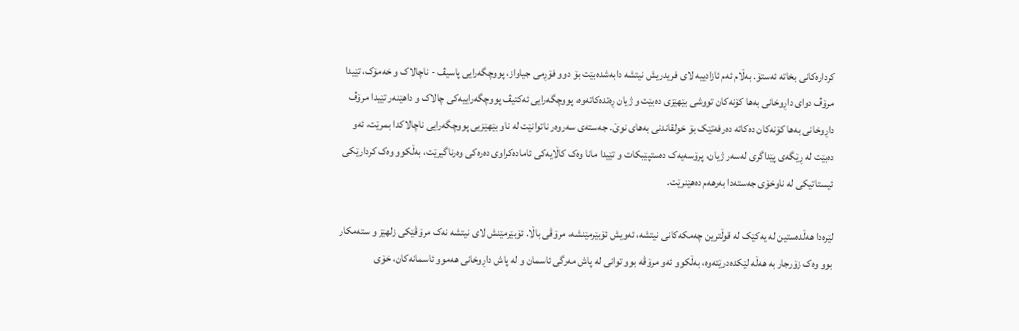کردارەکانی بخاتە ئەستۆ. بەڵام ئەم ئازادییە لای فریدریش نیتشە دابەشدەبێت بۆ دوو فۆڕمی جیاواز، پووچگەرایی پاسیڤ - ناچالاک و خەمۆک، تێیدا مرۆڤ دوای داڕوخانی بەها کۆنەکان تووشی بێهێزی دەبێت و ژیان ڕەتدەکاتەوە، پووچگەرایی ئەکتیڤ پووچگەراییەکی چالاک و داهێنەر تێیدا مرۆڤ داڕوخانی بەها کۆنەکان دەکاتە دەرفەتێک بۆ خولقاندنی بەهای نوێ. جەستەی سەروەر ناتوانێت لە ناو بێهێزیی پووچگەرایی ناچالاکدا بمرێت، ئەو دەبێت لە ڕێگەی پێداگری لەسەر ژیان، پرۆسەیەک دەستپێبکات و تێیدا مانا وەک کاڵایەکی ئامادەکراوی دەرەکی وەرناگیرێت، بەڵکوو وەک کردارێکی ئیستاتیکی لە ناوخۆی جەستەدا بەرهەم دەهێنرێت.

لێرەدا هەڵدەستین لە یەکێک لە قوڵترین چەمکەکانی نیتشە، ئەویش ئۆبێرمێنشە، مرۆڤی باڵا. ئۆبێرمێنش لای نیتشە نەک مرۆڤێکی زلهێز و ستەمکار بوو وەک زۆرجار بە هەڵە لێکدەدرێتەوە، بەڵکوو ئەو مرۆڤە بوو توانی لە پاش مەرگی ئاسمان و لە پاش داڕوخانی هەموو ئاسمانەکان، خۆی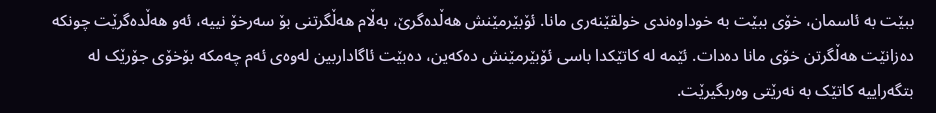ببێت بە ئاسمان، خۆی ببێت بە خوداوەندی خولقێنەری مانا. ئۆبێرمێنش هەڵدەگرێ، بەڵام هەڵگرتنی بۆ سەرخۆ نییە، ئەو هەڵدەگرێت چونکە دەزانێت هەڵگرتن خۆی مانا دەدات. ئێمە لە کاتێکدا باسی ئۆبێرمێنش دەکەین، دەبێت ئاگاداربین لەوەی ئەم چەمکە بۆخۆی جۆرێک لە بتگەراییە کاتێک بە نەرێتی وەربگیرێت.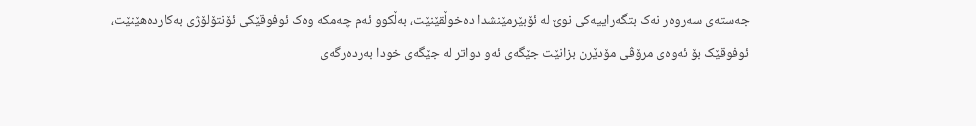جەستەی سەروەر نەک بتگەراییەکی نوێ لە ئۆبێرمێنشدا دەخوڵقێنێت، بەڵکوو ئەم چەمکە وەک ئوفوقێکی ئۆنتۆلۆژی بەکاردەهێنێت، ئوفوقێک بۆ ئەوەی مرۆڤی مۆدێرن بزانێت جێگەی ئەو دواتر لە جێگەی خودا بەردەرگەی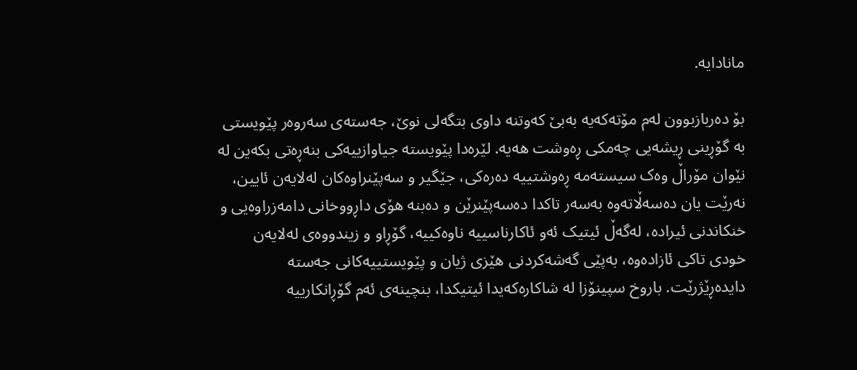مانادایە.

بۆ دەربازبوون لەم مۆتەکەیە بەبێ کەوتنە داوی بتگەلی نوێ، جەستەی سەروەر پێویستی بە گۆڕینی ڕیشەیی چەمکی ڕەوشت هەیە. لێرەدا پێویستە جیاوازییەکی بنەڕەتی بکەین لە نێوان مۆراڵ وەک سیستەمە ڕەوشتییە دەرەکی، جێگیر و سەپێنراوەکان لەلایەن ئایین، نەرێت یان دەسەڵاتەوە بەسەر تاکدا دەسەپێنرێن و دەبنە هۆی داڕووخانی دامەزراوەیی و خنکاندنی ئیرادە، لەگەڵ ئیتیک ئەو ئاکارناسییە ناوەکییە، گۆڕاو و زیندووەی لەلایەن خودی تاکی ئازادەوە، بەپێی گەشەکردنی هێزی ژیان و پێویستییەکانی جەستە دایدەڕێژرێت. باروخ سپینۆزا لە شاکارەکەیدا ئیتیکدا، بنچینەی ئەم گۆڕانکارییە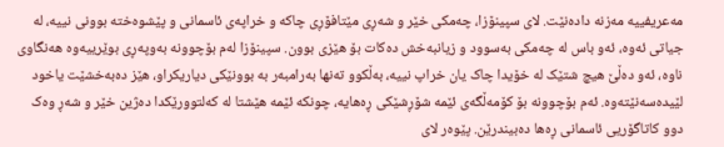مەعریفییە مەزنە دادەنێت. لای سپینۆزا، چەمکی خێر و شەڕی مێتافۆڕی چاکە و خراپەی ئاسمانی و پێشوەختە بوونی نییە، لە جیاتی ئەوە، ئەو باس لە چەمکی بەسوود و زیانبەخش دەکات بۆ هێزی بوون. سپینۆزا لەم بۆچوونە بەوپەڕی بوێرییەوە هەنگاوی ناوە، ئەو دەڵێ هیچ شتێک لە خۆیدا چاک یان خراپ نییە، بەڵکوو تەنها بەرامبەر بە بوونێکی دیاریکراو، هێز دەبەخشێت یاخود لێیدەسەنێتەوە. ئەم بۆچوونە بۆ کۆمەڵگەی ئێمە شۆڕشێکی ڕەهایە، چونکە ئێمە هێشتا لە کەلتوورێکدا دەژین خێر و شەڕ وەک دوو کاتاگۆریی ئاسمانی ڕەها دەبیندرێن. پێوەر لای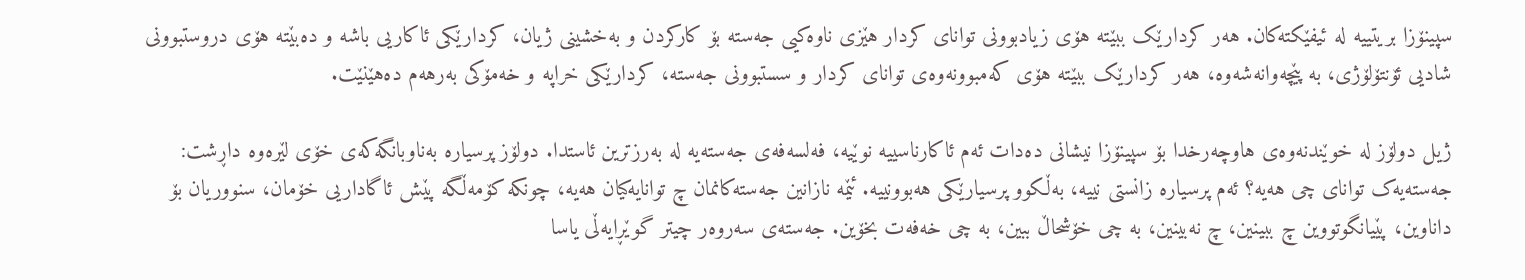سپینۆزا بریتییە لە ئیفێکتەکان. هەر کردارێک ببێتە هۆی زیادبوونی توانای کردار هێزی ناوەکیی جەستە بۆ کارکردن و بەخشینی ژیان، کردارێکی ئاکاریی باشە و دەبێتە هۆی دروستبوونی شادیی ئۆنتۆلۆژی، بە پێچەوانەشەوە، هەر کردارێک ببێتە هۆی کەمبوونەوەی توانای کردار و سستبوونی جەستە، کردارێکی خراپە و خەمۆکی بەرهەم دەهێنێت.

ژیل دولۆز لە خوێندنەوەی هاوچەرخدا بۆ سپینۆزا نیشانی دەدات ئەم ئاکارناسییە نوێیە، فەلسەفەی جەستەیە لە بەرزترین ئاستدا. دولۆز پرسیارە بەناوبانگەکەی خۆی لێرەوە داڕشت: جەستەیەک توانای چی هەیە؟ ئەم پرسیارە زانستی نییە، بەڵکوو پرسیارێکی هەبوونییە. ئێمە نازانین جەستەکانمان چ توانایەکیان هەیە، چونکە کۆمەڵگە پێش ئاگاداریی خۆمان، سنووریان بۆ داناوین، پێیانگوتووین چ ببینین، چ نەبینین، بە چی خۆشحاڵ ببین، بە چی خەفەت بخۆین. جەستەی سەروەر چیتر گوێڕایەڵی یاسا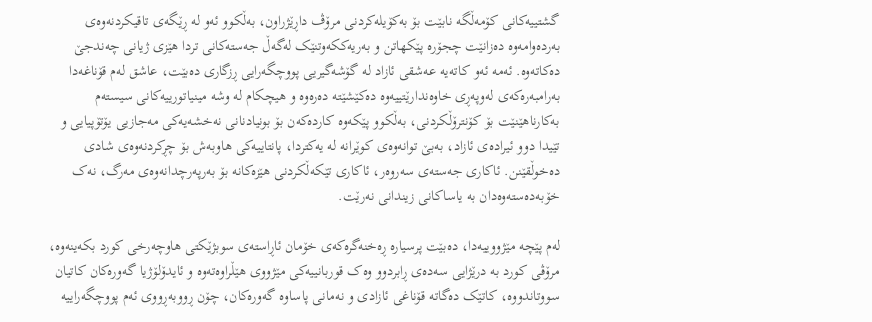گشتییەکانی کۆمەڵگە نابێت بۆ بەکۆیلەکردنی مرۆڤ داڕێژراون، بەڵکوو ئەو لە ڕێگەی تاقیکردنەوەی بەردەوامەوە دەزانێت چجۆرە پێکهاتن و بەریەککەوتنێک لەگەڵ جەستەکانی تردا هێزی ژیانی چەندجێ دەکاتەوە. ئەمە ئەو کاتەیە عەشقی ئازاد لە گۆشەگیریی پووچگەرایی ڕزگاری دەبێت، عاشق لەم قۆناغەدا بەرامبەرەکەی لەوپەڕی خاوەندارێتییەوە دەکێشێتە دەرەوە و هیچکام لە وشە مینیاتورییەکانی سیستەم بەکارناهێنێت بۆ کۆنترۆڵکردنی، بەڵکوو پێکەوە کاردەکەن بۆ بونیادنانی نەخشەیەکی مەجازیی یۆتۆپیایی و تێیدا دوو ئیرادەی ئازاد، بەبێ توانەوەی کوێرانە لە یەکتردا، پانتاییەکی هاوبەش بۆ چڕکردنەوەی شادی دەخوڵقێنن. ئاکاری جەستەی سەروەر، ئاکاری تێکەڵکردنی هێزەکانە بۆ بەرپەرچدانەوەی مەرگ، نەک خۆبەدەستەوەدان بە یاساکانی زیندانی نەرێت.

لەم پێچە مێژووییەدا، دەبێت پرسیارە ڕەخنەگرەکەی خۆمان ئاڕاستەی سوبژێکتی هاوچەرخی کورد بکەینەوە، مرۆڤی کورد بە درێژایی سەدەی ڕابردوو وەک قوربانییەکی مێژووی هێڵراوەتەوە و ئایدۆلۆژیا گەورەکان کاتیان سووتاندووە، کاتێک دەگاتە قۆناغی ئازادی و نەمانی پاساوە گەورەکان، چۆن ڕووبەڕووی ئەم پووچگەراییە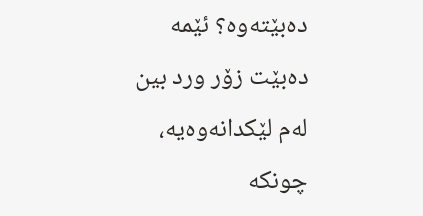دەبێتەوە؟ ئێمە دەبێت زۆر ورد بین لەم لێکدانەوەیە، چونکە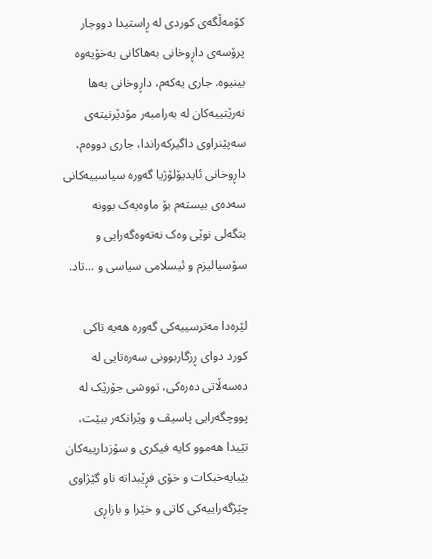کۆمەڵگەی کوردی لە ڕاستیدا دووجار پرۆسەی داڕوخانی بەهاکانی بەخۆیەوە بینیوە. جاری یەکەم، داڕوخانی بەها نەرێتییەکان لە بەرامبەر مۆدێرنیتەی سەپێنراوی داگیرکەراندا، جاری دووەم، داڕوخانی ئایدیۆلۆژیا گەورە سیاسییەکانی سەدەی بیستەم بۆ ماوەیەک بوونە بتگەلی نوێی وەک نەتەوەگەرایی و سۆسیالیزم و ئیسلامی سیاسی و ...تاد.

لێرەدا مەترسییەکی گەورە هەیە تاکی کورد دوای ڕزگاربوونی سەرەتایی لە دەسەڵاتی دەرەکی، تووشی جۆرێک لە پووچگەرایی پاسیڤ و وێرانکەر ببێت، تێیدا هەموو کایە فیکری و سۆزدارییەکان بێبایەخبکات و خۆی فڕێبداتە ناو گێژاوی چێژگەراییەکی کاتی و خێرا و بازاڕی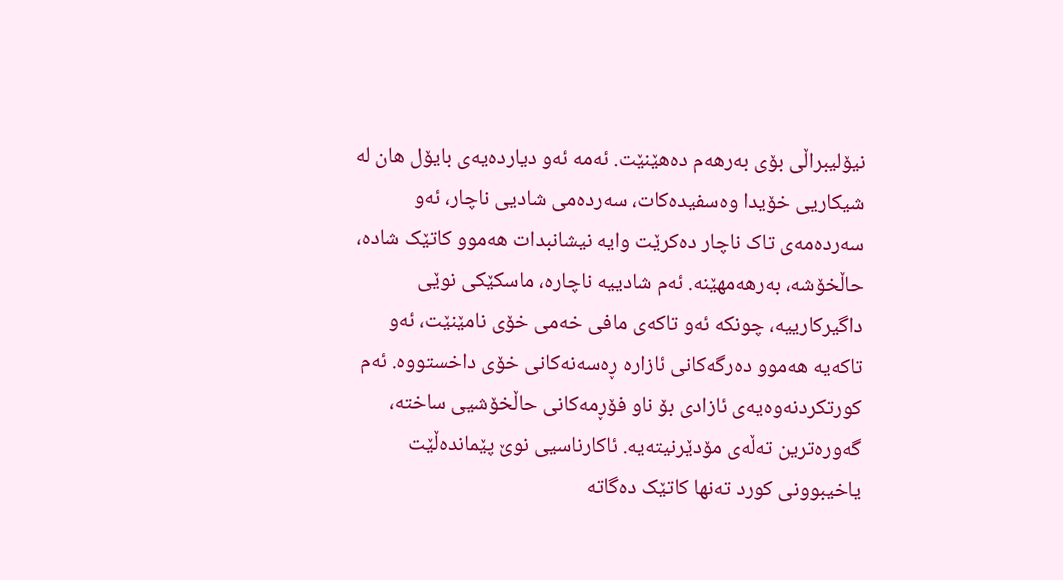نیۆلیبراڵی بۆی بەرهەم دەهێنێت. ئەمە ئەو دیاردەیەی بایۆل هان لە شیکاریی خۆیدا وەسفیدەکات، سەردەمی شادیی ناچار، ئەو سەردەمەی تاک ناچار دەکرێت وایە نیشانبدات هەموو کاتێک شادە، حاڵخۆشە، بەرهەمهێنە. ئەم شادییە ناچارە، ماسکێکی نوێی داگیرکارییە، چونکە ئەو تاکەی مافی خەمی خۆی نامێنێت، ئەو تاکەیە هەموو دەرگەکانی ئازارە ڕەسەنەکانی خۆی داخستووە. ئەم کورتکردنەوەیەی ئازادی بۆ ناو فۆڕمەکانی حاڵخۆشیی ساختە، گەورەترین تەڵەی مۆدێرنیتەیە. ئاکارناسیی نوێ پێماندەڵێت یاخیبوونی کورد تەنها کاتێک دەگاتە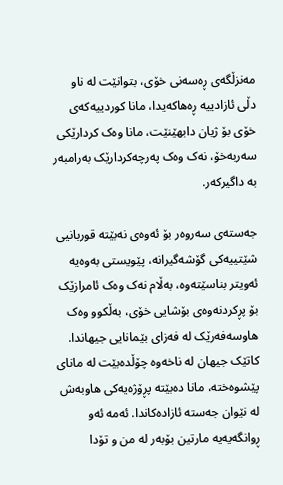مەنزڵگەی ڕەسەنی خۆی، بتوانێت لە ناو دڵی ئازادییە ڕەهاکەیدا، مانا کوردییەکەی خۆی بۆ ژیان دابهێنێت، مانا وەک کردارێکی سەربەخۆ، نەک وەک پەرچەکردارێک بەرامبەر بە داگیرکەر.

جەستەی سەروەر بۆ ئەوەی نەبێتە قوربانیی شێتییەکی گۆشەگیرانە، پێویستی بەوەیە ئەویتر بناسێتەوە، بەڵام نەک وەک ئامرازێک بۆ پڕکردنەوەی بۆشایی خۆی، بەڵکوو وەک هاوسەفەرێک لە فەزای بێمانایی جیهاندا. کاتێک جیهان لە ناخەوە چۆڵدەبێت لە مانای پێشوەختە، مانا دەبێتە پڕۆژەیەکی هاوبەش لە نێوان جەستە ئازادەکاندا. ئەمە ئەو ڕوانگەیەیە مارتین بۆبەر لە من و تۆدا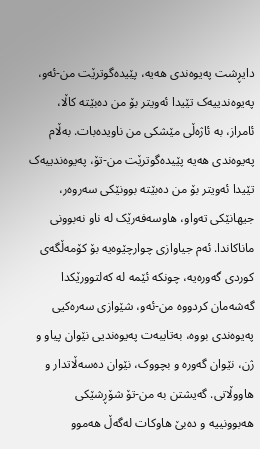دایڕشت پەیوەندی هەیە، پێیدەگوترێت من-ئەو، پەیوەندییەک تێیدا ئەویتر بۆ من دەبێتە کاڵا، ئامراز، بە ئاژەڵی مێشکی من ناویدەبات. بەڵام پەیوەندی هەیە پێیدەگوترێت من-تۆ، پەیوەندییەک تێیدا ئەویتر بۆ من دەبێتە بوونێکی سەروەر، جیهانێکی تەواو، هاوسەفەرێک لە ناو نەبوونی ماناکاندا. ئەم جیاوازی چوارچێوەیە بۆ کۆمەڵگەی کوردی گەورەیە، چونکە ئێمە لە کەلتوورێکدا گەشەمان کردووە من-ئەو، شێوازی سەرەکیی پەیوەندی بووە، بەتایبەت پەیوەندیی نێوان پیاو و ژن، نێوان گەورە و بچووک، نێوان دەسەڵاتدار و هاووڵاتی. گەیشتن بە من-تۆ شۆڕشێکی هەبوونییە و دەبێ هاوکات لەگەڵ هەموو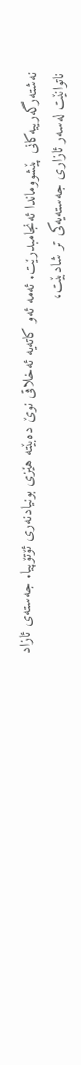نەشتەرگەرییەکانی پێشووماندا ئەنجامبدرێت. ئەمە ئەو کاتەیە ئەخلاقی نوێ دەبێتە هێزی بونیادنەری ئۆتۆپیا. جەستەی ئازاد ناتوانێت لەسەر ئازاری جەستەیەکی تر شادبێت،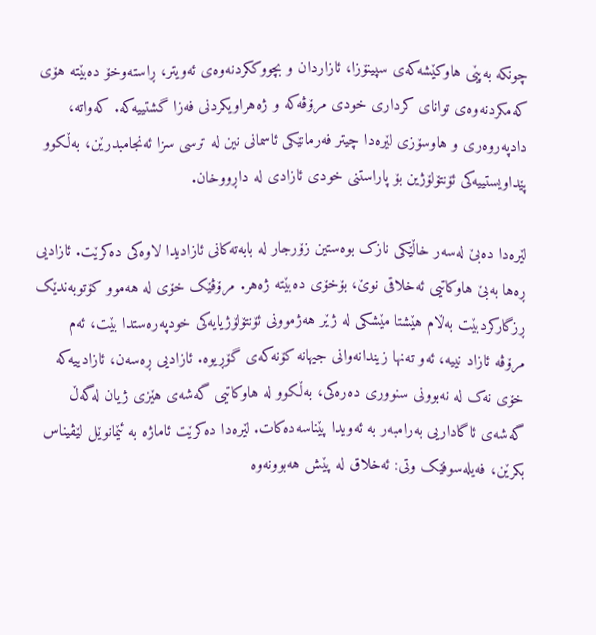چونکە بەپێی هاوکێشەکەی سپینۆزا، ئازاردان و بچووککردنەوەی ئەویتر، ڕاستەوخۆ دەبێتە هۆی کەمکردنەوەی توانای کرداری خودی مرۆڤەکە و ژەهراویکردنی فەزا گشتییەکە. کەواتە، دادپەروەری و هاوسۆزی لێرەدا چیتر فەرمانێکی ئاسمانی نین لە ترسی سزا ئەنجامبدرێن، بەڵکوو پێداویستییەکی ئۆنتۆلۆژین بۆ پاراستنی خودی ئازادی لە داڕووخان.

لێرەدا دەبێ لەسەر خاڵێکی نازک بوەستین زۆرجار لە بابەتەکانی ئازادیدا لاوەکی دەکرێت. ئازادیی ڕەها بەبێ هاوکاتیی ئەخلاقی نوێ، بۆخۆی دەبێتە ژەهر. مرۆڤێک خۆی لە هەموو کۆتوبەندێک ڕزگارکردبێت بەڵام هێشتا مێشکی لە ژێر هەژموونی ئۆنتۆلۆژیایەکی خودپەرەستدا بێت، ئەم مرۆڤە ئازاد نییە، ئەو تەنها زیندانەوانی جیهانە کۆنەکەی گۆڕیوە. ئازادیی ڕەسەن، ئازادییەکە خۆی نەک لە نەبوونی سنووری دەرەکی، بەڵکوو لە هاوکاتیی گەشەی هێزی ژیان لەگەڵ گەشەی ئاگاداریی بەرامبەر بە ئەویدا پێناسەدەکات. لێرەدا دەکرێت ئاماژە بە ئێمانوێل لێڤیناس بکرێن، فەیلەسوفێک وتی: ئەخلاق لە پێش هەبوونەوە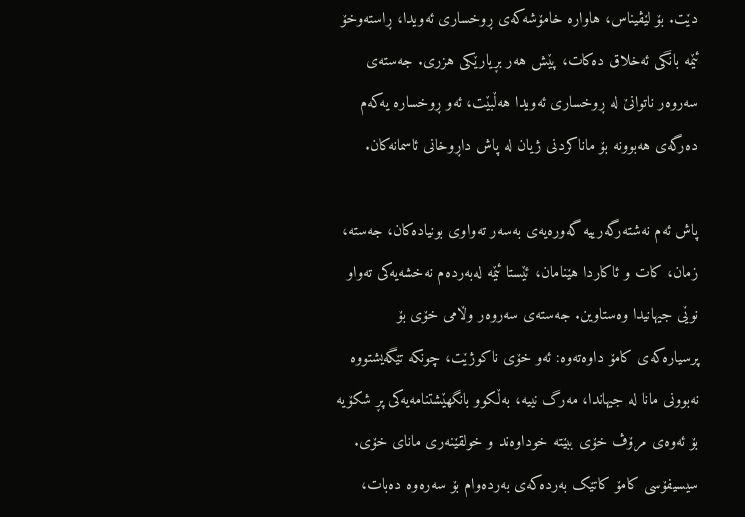دێت. بۆ لێڤیناس، هاوارە خامۆشەکەی ڕوخساری ئەویدا، ڕاستەوخۆ ئێمە بانگی ئەخلاق دەکات، پێش هەر بڕیارێکی هزری. جەستەی سەروەر ناتوانێ لە ڕوخساری ئەویدا هەڵبێت، ئەو ڕوخسارە یەکەم دەرگەی هەبوونە بۆ ماناکردنی ژیان لە پاش داڕوخانی ئاسمانەکان.

پاش ئەم نەشتەرگەرییە گەورەیەی بەسەر تەواوی بونیادەکان، جەستە، زمان، کات و ئاکاردا هێنامان، ئێستا ئێمە لەبەردەم نەخشەیەکی تەواو نوێی جیهانیدا وەستاوین. جەستەی سەروەر وڵامی خۆی بۆ پرسیارەکەی کامۆ داوەتەوە: ئەو خۆی ناکوژێت، چونکە تێگەیشتووە نەبوونی مانا لە جیهاندا، مەرگ نییە، بەڵکوو بانگهێشتنامەیەکی پڕ شکۆیە بۆ ئەوەی مرۆڤ خۆی ببێتە خوداوەند و خولقێنەری مانای خۆی. سیسیفۆسی کامۆ کاتێک بەردەکەی بەردەوام بۆ سەرەوە دەبات،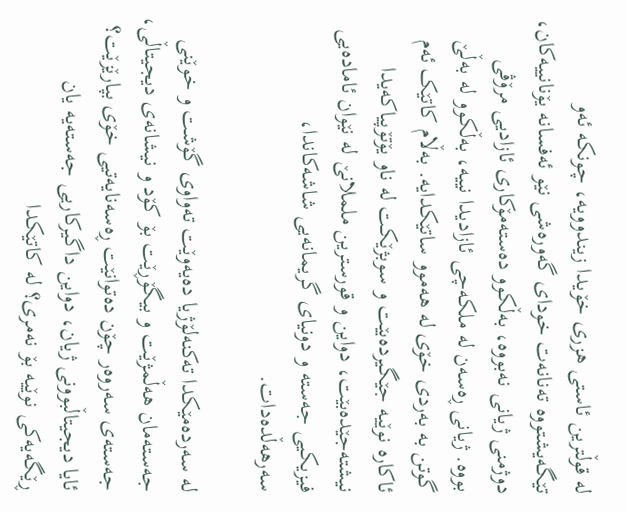لە قوڵترین ئاستی هزری خۆیدا زیندوویە، چونکە ئەو تێگەیشتووە تەنانەت خودای گەورەشی نێو ئەفسانە یۆنانییەکان، دوژمنی ژیانی نەبووە، بەڵکوو دەستەمۆکاری ئازادیی مرۆڤی بووە. ژیانی ڕەسەن لە ملکەچی ئازادیدا نییە، بەڵکوو لە بەڵێ گوتن بە بەردی خۆی لە هەموو ساتێکدایە. بەڵام کاتێک ئەم ئاکارە نوێیە جێگیردەبێت و سوبژێکت لە ناو یۆتۆپیاکەیدا نیشتەجێدەبێت، دواین و قورسترین ململانێ لە نێوان ئامادەیی فیزیکیی جەستە و دونیای گریمانەیی شاشەکاندا، سەرهەڵدەدات.

لە سەردەمێکدا تەکنەلۆژیا دەیەوێت تەواوی گۆشت و خوێنی جەستەمان هەڵمژێت و بیگۆڕێت بۆ کۆد و نیشانەی دیجیتاڵی، جەستەی سەروەر چۆن دەتوانێت ڕەسەنایەتیی خۆی بپارێزێت؟ ئایا دیجیتاڵبوونی ژیان، دواین داگیرکاریی جەستەیە یان ڕێگەیەکی نوێیە بۆ نەمری؟ لە کاتێکدا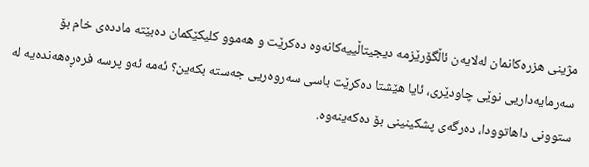مژینی هزرەکانمان لەلایەن ئاڵگۆرێزمە دیجیتاڵییەکانەوە دەکرێت و هەموو کلیکێکمان دەبێتە ماددەی خام بۆ سەرمایەداریی نوێی چاودێری، ئایا هێشتا دەکرێت باسی سەروەریی جەستە بکەین؟ ئەمە ئەو پرسە فرەڕەهەندەیە لە ستوونی داهاتوودا، دەرگەی پشکینینی بۆ دەکەینەوە.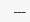___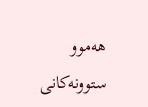هەموو ستوونەکانی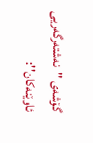گۆشەی ''نەشتەرگەریی ئاوێنەکان'':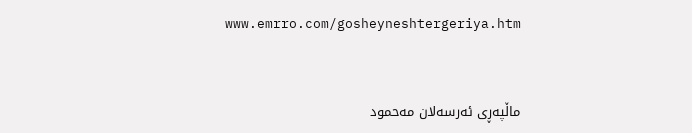www.emrro.com/gosheyneshtergeriya.htm


ماڵپه‌ڕی ئه‌رسه‌لان مه‌حمود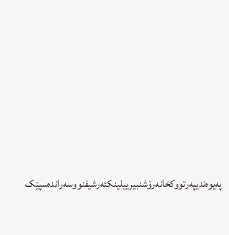په‌یوه‌ندیپه‌رتووکخانه‌رۆشنبیرییلینکئه‌رشیفنووسه‌رانده‌سپێک